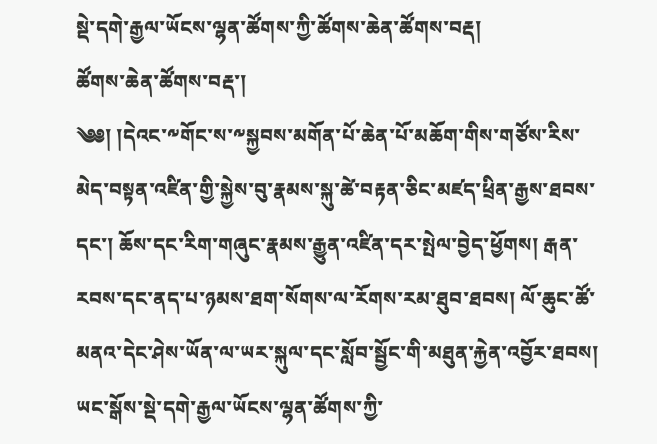སྡེ་དགེ་རྒྱལ་ཡོངས་ལྷན་ཚོགས་ཀྱི་ཚོགས་ཆེན་ཚོགས་བརྡ།
ཚོགས་ཆེན་ཚོགས་བརྡ་།
༄༅། །དེའང་༸གོང་ས་༸སྐྱབས་མགོན་པོ་ཆེན་པོ་མཆོག་གིས་གཙོས་རིས་མེད་བསྟན་འཛིན་གྱི་སྐྱེས་བུ་རྣམས་སྐུ་ཚེ་བརྟན་ཅིང་མཛད་ཕྲིན་རྒྱས་ཐབས་དང་། ཆོས་དང་རིག་གཞུང་རྣམས་རྒྱུན་འཛིན་དར་སྤེལ་བྱེད་ཕྱོགས། རྒན་རབས་དང་ནད་པ་ཉམས་ཐག་སོགས་ལ་རོགས་རམ་ཐུབ་ཐབས། ལོ་ཆུང་ཚོ་མནའ་དེང་ཤེས་ཡོན་ལ་ཡར་སྐུལ་དང་སློབ་སྦྱོང་གི་མཐུན་རྐྱེན་འབྱོར་ཐབས། ཡང་སྒོས་སྡེ་དགེ་རྒྱལ་ཡོངས་ལྷན་ཚོགས་ཀྱི་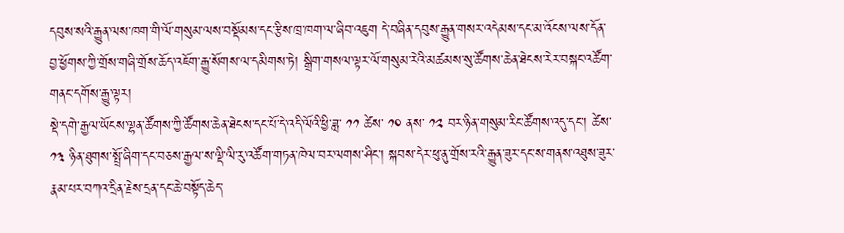དབུས་སའི་རྒྱུན་ལས་ཁག་གི་ལོ་གསུམ་ལས་བསྡོམས་དང་རྩིས་ཁྲ་ཁག་ལ་ཞིབ་འཇུག དེ་བཞིན་དབུས་རྒྱུན་གསར་འདེམས་དང་མ་འོངས་ལས་དོན་བྱ་ཕྱོགས་ཀྱི་གྲོས་གཞི་གྲོས་ཆོད་འཇོག་རྒྱུ་སོགས་ལ་དམིགས་ཏེ། སྒྲིག་གསལ་ལྟར་ལོ་གསུམ་རེའི་མཚམས་སུ་ཚོགས་ཆེན་ཐེངས་རེར་བསྐང་འཚོག་གནང་དགོས་རྒྱུ་ལྟར།
སྡེ་དགེ་རྒྱལ་ཡོངས་ལྷན་ཚོགས་ཀྱི་ཚོགས་ཆེན་ཐེངས་དང་པོ་དེ་འདི་ལོའི་ཕྱི་ཟླ་ ༡༡ ཚེས་ ༡༠ ནས་ ༡༢ བར་ཉིན་གསུམ་རིང་ཚོགས་འདུ་དང་། ཚེས་ ༡༣ ཉིན་ཐུགས་སྤྲོ་ཞིག་དང་བཅས་རྒྱལ་ས་ལྡི་ལི་རུ་འཚོག་གཏན་ཁེལ་བར་ལགས་ཤིང་། སྐབས་དེར་ཕུ་ནུ་གྲོས་རའི་རྒྱུན་ཟུར་དང་ས་གནས་འཐུས་ཟུར་རྣམ་པར་བཀའ་དྲིན་རྗེས་དྲན་དང་ཆེ་བསྟོད་ཆེད་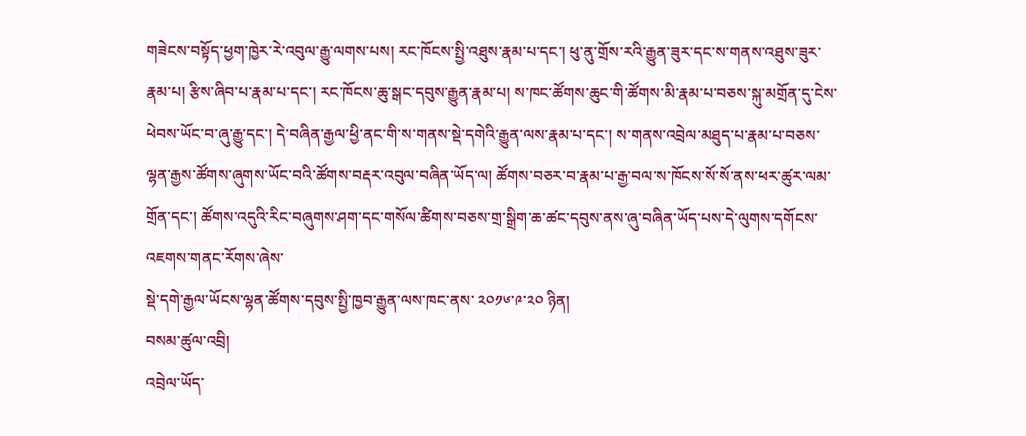གཟེངས་བསྟོད་ཕྱག་ཁྱེར་རེ་འབུལ་རྒྱུ་ལགས་པས། རང་ཁོངས་སྤྱི་འཐུས་རྣམ་པ་དང་། ཕུ་ནུ་གྲོས་རའི་རྒྱུན་ཟུར་དང་ས་གནས་འཐུས་ཟུར་རྣམ་པ། རྩིས་ཞིབ་པ་རྣམ་པ་དང་། རང་ཁོངས་ཆུ་སྒང་དབུས་རྒྱུན་རྣམ་པ། ས་ཁང་ཚོགས་ཆུང་གི་ཚོགས་མི་རྣམ་པ་བཅས་སྐུ་མགྲོན་དུ་ངེས་ཕེབས་ཡོང་བ་ཞུ་རྒྱུ་དང་། དེ་བཞིན་རྒྱལ་ཕྱི་ནང་གི་ས་གནས་སྡེ་དགེའི་རྒྱུན་ལས་རྣམ་པ་དང་། ས་གནས་འབྲེལ་མཐུད་པ་རྣམ་པ་བཅས་ལྷན་རྒྱས་ཚོགས་ཞུགས་ཡོང་བའི་ཚོགས་བརྡར་འབུལ་བཞིན་ཡོད་ལ། ཚོགས་བཅར་བ་རྣམ་པ་རྒྱ་བལ་ས་ཁོངས་སོ་སོ་ནས་ཕར་ཚུར་ལམ་གྲོན་དང་། ཚོགས་འདུའི་རིང་བཞུགས་ཤག་དང་གསོལ་ཚིགས་བཅས་གྲ་སྒྲིག་ཆ་ཚང་དབུས་ནས་ཞུ་བཞིན་ཡོད་པས་དེ་ལུགས་དགོངས་འཇགས་གནང་རོགས་ཞེས་
སྡེ་དགེ་རྒྱལ་ཡོངས་ལྷན་ཚོགས་དབུས་སྤྱི་ཁྱབ་རྒྱུན་ལས་ཁང་ནས་ ༢༠༡༦་༩་༢༠ ཉིན།
བསམ་ཚུལ་འབྲི།
འབྲེལ་ཡོད་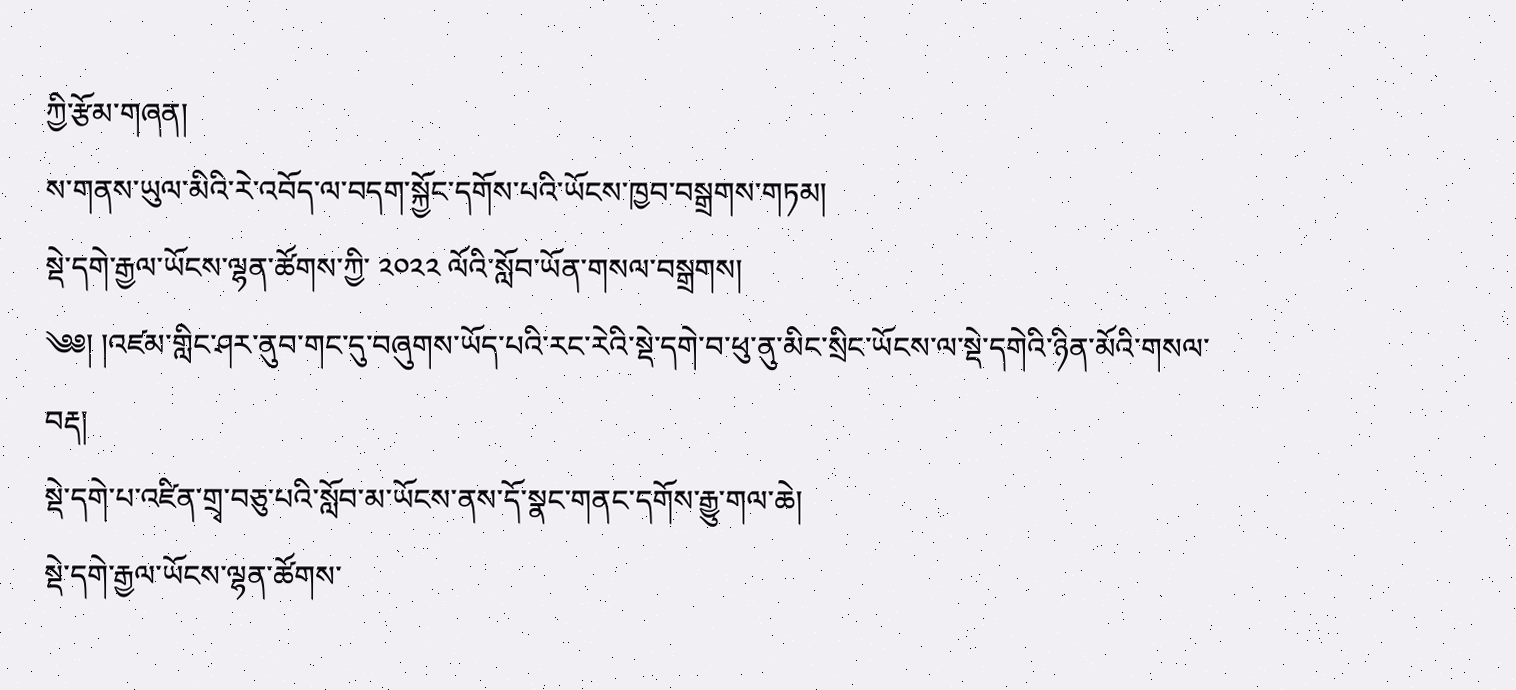ཀྱི་རྩོམ་གཞན།
ས་གནས་ཡུལ་མིའི་རེ་འབོད་ལ་བདག་སྐྱོང་དགོས་པའི་ཡོངས་ཁྱབ་བསྒྲགས་གཏམ།
སྡེ་དགེ་རྒྱལ་ཡོངས་ལྷན་ཚོགས་ཀྱི་ ༢༠༢༢ ལོའི་སློབ་ཡོན་གསལ་བསྒྲགས།
༄༅། །འཛམ་གླིང་ཤར་ནུབ་གང་དུ་བཞུགས་ཡོད་པའི་རང་རེའི་སྡེ་དགེ་བ་ཕུ་ནུ་མིང་སྲིང་ཡོངས་ལ་སྡེ་དགེའི་ཉིན་མོའི་གསལ་བརྡ།
སྡེ་དགེ་པ་འཛིན་གྲྭ་བཅུ་པའི་སློབ་མ་ཡོངས་ནས་དོ་སྣང་གནང་དགོས་རྒྱུ་གལ་ཆེ།
སྡེ་དགེ་རྒྱལ་ཡོངས་ལྷན་ཚོགས་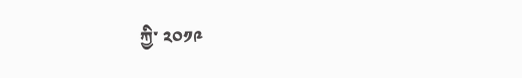ཀྱི་ ༢༠༡༩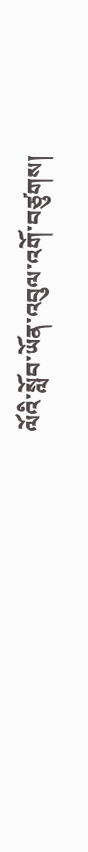ལོའི་སློབ་ཡོན་འབུལ་འགོ་བཙུགས།